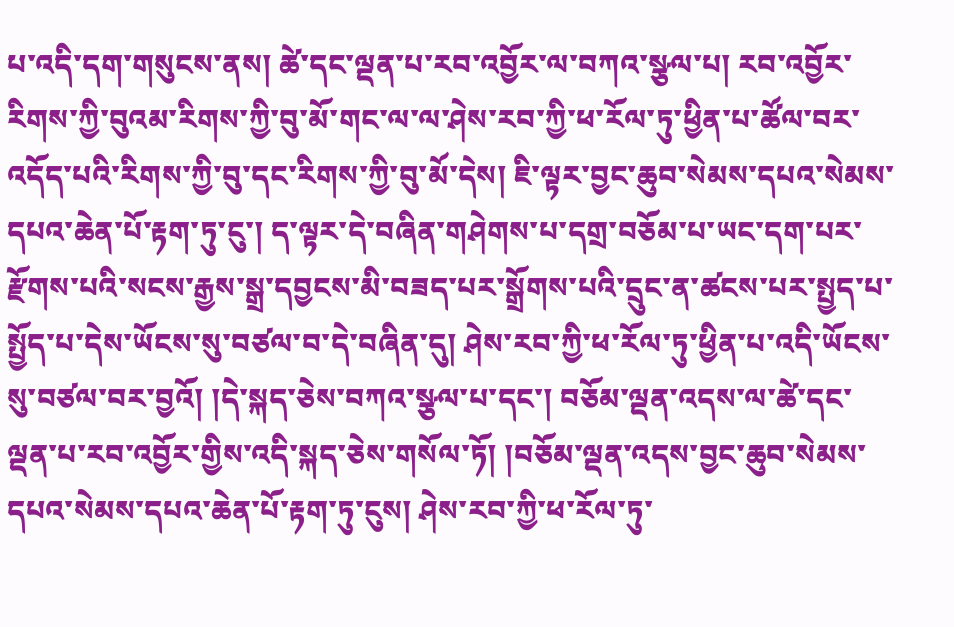པ་འདི་དག་གསུངས་ནས། ཚེ་དང་ལྡན་པ་རབ་འབྱོར་ལ་བཀའ་སྩལ་པ། རབ་འབྱོར་རིགས་ཀྱི་བུའམ་རིགས་ཀྱི་བུ་མོ་གང་ལ་ལ་ཤེས་རབ་ཀྱི་ཕ་རོལ་ཏུ་ཕྱིན་པ་ཚོལ་བར་འདོད་པའི་རིགས་ཀྱི་བུ་དང་རིགས་ཀྱི་བུ་མོ་དེས། ཇི་ལྟར་བྱང་ཆུབ་སེམས་དཔའ་སེམས་དཔའ་ཆེན་པོ་རྟག་ཏུ་ངུ་། ད་ལྟར་དེ་བཞིན་གཤེགས་པ་དགྲ་བཅོམ་པ་ཡང་དག་པར་རྫོགས་པའི་སངས་རྒྱས་སྒྲ་དབྱངས་མི་བཟད་པར་སྒྲོགས་པའི་དྲུང་ན་ཚངས་པར་སྤྱད་པ་སྤྱོད་པ་དེས་ཡོངས་སུ་བཙལ་བ་དེ་བཞིན་དུ། ཤེས་རབ་ཀྱི་ཕ་རོལ་ཏུ་ཕྱིན་པ་འདི་ཡོངས་སུ་བཙལ་བར་བྱའོ། །དེ་སྐད་ཅེས་བཀའ་སྩལ་པ་དང་། བཅོམ་ལྡན་འདས་ལ་ཚེ་དང་ལྡན་པ་རབ་འབྱོར་གྱིས་འདི་སྐད་ཅེས་གསོལ་ཏོ། །བཅོམ་ལྡན་འདས་བྱང་ཆུབ་སེམས་དཔའ་སེམས་དཔའ་ཆེན་པོ་རྟག་ཏུ་ངུས། ཤེས་རབ་ཀྱི་ཕ་རོལ་ཏུ་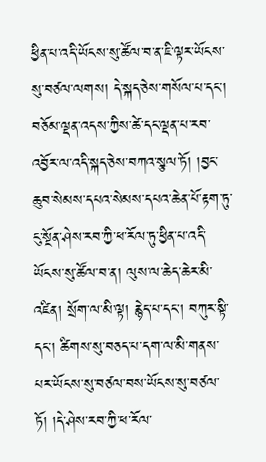ཕྱིན་པ་འདི་ཡོངས་སུ་ཚོལ་བ་ན་ཇི་ལྟར་ཡོངས་སུ་བཙལ་ལགས། དེ་སྐད་ཅེས་གསོལ་པ་དང་། བཅོམ་ལྡན་འདས་ཀྱིས་ཚེ་དང་ལྡན་པ་རབ་འབྱོར་ལ་འདི་སྐད་ཅེས་བཀའ་སྩལ་ཏོ། །བྱང་ཆུབ་སེམས་དཔའ་སེམས་དཔའ་ཆེན་པོ་རྟག་ཏུ་ངུ་སྔོན་ཤེས་རབ་ཀྱི་ཕ་རོལ་ཏུ་ཕྱིན་པ་འདི་ཡོངས་སུ་ཚོལ་བ་ན། ལུས་ལ་ཆེད་ཆེར་མི་འཛིན། སྲོག་ལ་མི་ལྟ། རྙེད་པ་དང་། བཀུར་སྟི་དང་། ཚིགས་སུ་བཅད་པ་དག་ལ་མི་གནས་པར་ཡོངས་སུ་བཙལ་བས་ཡོངས་སུ་བཙལ་ཏོ། །དེ་ཤེས་རབ་ཀྱི་ཕ་རོལ་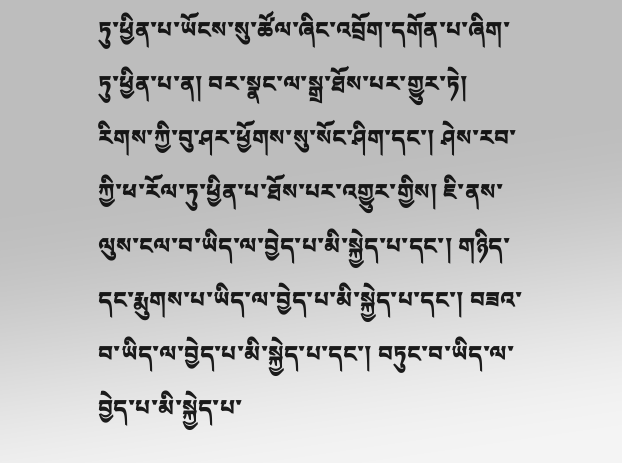ཏུ་ཕྱིན་པ་ཡོངས་སུ་ཚོལ་ཞིང་འབྲོག་དགོན་པ་ཞིག་ཏུ་ཕྱིན་པ་ན། བར་སྣང་ལ་སྒྲ་ཐོས་པར་གྱུར་ཏེ། རིགས་ཀྱི་བུ་ཤར་ཕྱོགས་སུ་སོང་ཤིག་དང་། ཤེས་རབ་ཀྱི་ཕ་རོལ་ཏུ་ཕྱིན་པ་ཐོས་པར་འགྱུར་གྱིས། ཇི་ནས་ལུས་ངལ་བ་ཡིད་ལ་བྱེད་པ་མི་སྐྱེད་པ་དང་། གཉིད་དང་རྨུགས་པ་ཡིད་ལ་བྱེད་པ་མི་སྐྱེད་པ་དང་། བཟའ་བ་ཡིད་ལ་བྱེད་པ་མི་སྐྱེད་པ་དང་། བཏུང་བ་ཡིད་ལ་བྱེད་པ་མི་སྐྱེད་པ་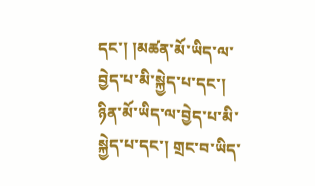དང་། །མཚན་མོ་ཡིད་ལ་བྱེད་པ་མི་སྐྱེད་པ་དང་། ཉིན་མོ་ཡིད་ལ་བྱེད་པ་མི་སྐྱེད་པ་དང་། གྲང་བ་ཡིད་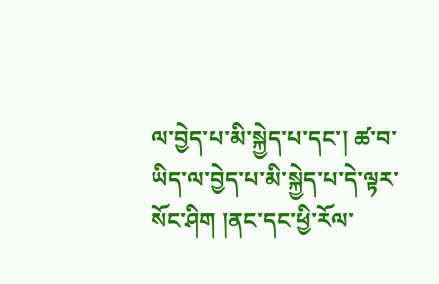ལ་བྱེད་པ་མི་སྐྱེད་པ་དང་། ཚ་བ་ཡིད་ལ་བྱེད་པ་མི་སྐྱེད་པ་དེ་ལྟར་སོང་ཤིག །ནང་དང་ཕྱི་རོལ་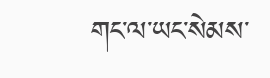གང་ལ་ཡང་སེམས་